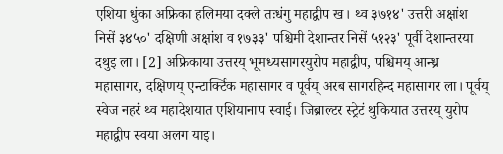एशिया धुंका अफ्रिका हलिमया दक्ले तःधंगु महाद्वीप ख। थ्व ३७१४' उत्तरी अक्षांश निसें ३४५०' दक्षिणी अक्षांश व १७३३' पश्चिमी देशान्तर निसें ५१२३' पूर्वी देशान्तरया दथुइ ला। [2] अफ्रिकाया उत्तरय् भूमध्यसागरयुरोप महाद्वीप, पश्चिमय् आन्ध्र महासागर, दक्षिणय् एन्टार्क्टिक महासागर व पूर्वय् अरब सागरहिन्द महासागर ला। पूर्वय् स्वेज नहरं थ्व महादेशयात एशियानाप स्वाई। जिब्राल्टर स्ट्रेटं थुकियात उत्तरय् युरोप महाद्वीप स्वया अलग याइ।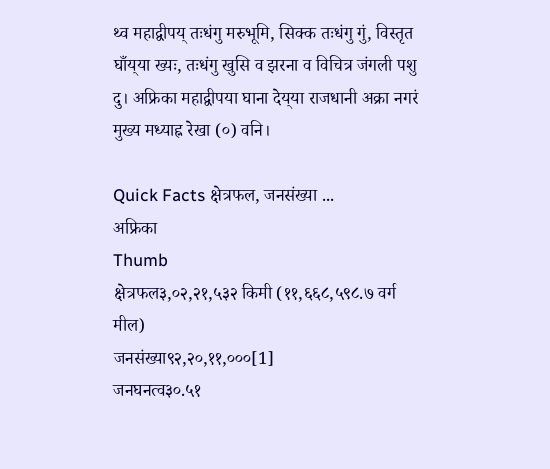थ्व महाद्वीपय् तःधंगु मरुभूमि, सिक्क तःधंगु गुं, विस्तृत घाँय्‌या ख्यः, तःधंगु खुसि व झरना व विचित्र जंगली पशु दु। अफ्रिका महाद्वीपया घाना देय्‌या राजधानी अक्रा नगरं मुख्य मध्याह्न रेखा (०) वनि।

Quick Facts क्षेत्रफल, जनसंख्या ...
अफ्रिका
Thumb
क्षेत्रफल३,०२,२१,५३२ किमी (११,६६८,५९८.७ वर्ग मील)
जनसंख्या९२,२०,११,०००[1]
जनघनत्व३०.५१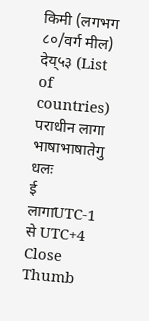किमी (लगभग ८०/वर्ग मील)
देय्‌५३ (List of countries)
पराधीन लागा
भाषाभाषातेगु धलः
ई लागाUTC-1 से UTC+4
Close
Thumb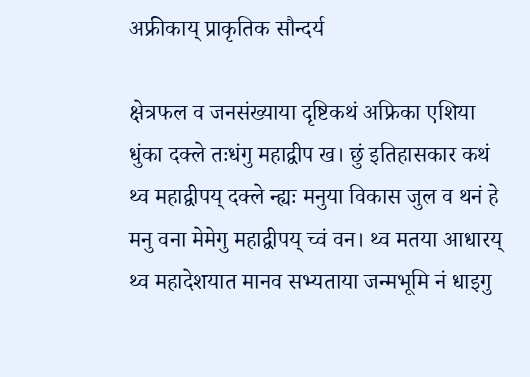अफ्रीकाय् प्राकृतिक सौन्दर्य

क्षेत्रफल व जनसंख्‍याया दृष्टिकथं अफ्रिका एशिया धुंका दक्ले तःधंगु महाद्वीप ख। छुं इतिहासकार कथं थ्व महाद्वीपय् दक्ले न्ह्यः मनुया विकास जुल व थनं हे मनु वना मेमेगु महाद्वीपय् च्वं वन। थ्व मतया आधारय् थ्व महादेशयात मानव सभ्‍यताया जन्‍मभूमि नं धाइगु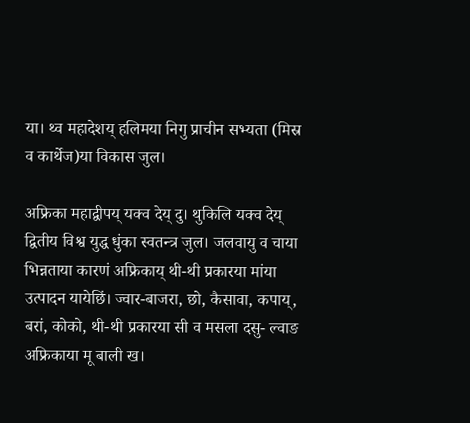या। थ्व महादेशय् हलिमया निगु प्राचीन सभ्यता (मिस्र व कार्थेज)या विकास जुल।

अफ्रिका महाद्वीपय् यक्व देय्‌ दु। थुकिलि यक्व देय्‌ द्वितीय विश्व युद्ध धुंका स्वतन्त्र जुल। जलवायु व चाया भिन्नताया कारणं अफ्रिकाय् थी-थी प्रकारया मांया उत्पादन यायेछिं। ज्वार-बाजरा, छो, कैसावा, कपाय्‌, बरां, कोको, थी-थी प्रकारया सी व मसला दसु- ल्वाङ अफ्रिकाया मू बाली ख।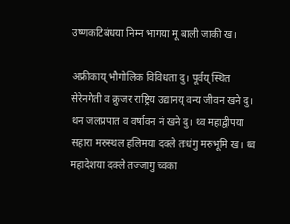उष्णकटिबंधया निम्न भागया मू बाली जाकी ख।

अफ्रीकाय् भौगोलिक विविधता दु। पूर्वय् स्थित सेरेनगेती व क्रुजर राष्ट्रिय उद्यानय् वन्‍य जीवन खने दु। थन जलप्रपात व वर्षावन नं खने दु। थ्व महाद्वीपया सहारा मरुस्‍थल हलिमया दक्ले तःधंगु मरुभूमि ख। थ्व महादेशया दक्ले तज्जागु च्वका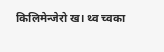किलिमेन्जेरो ख। थ्व च्वका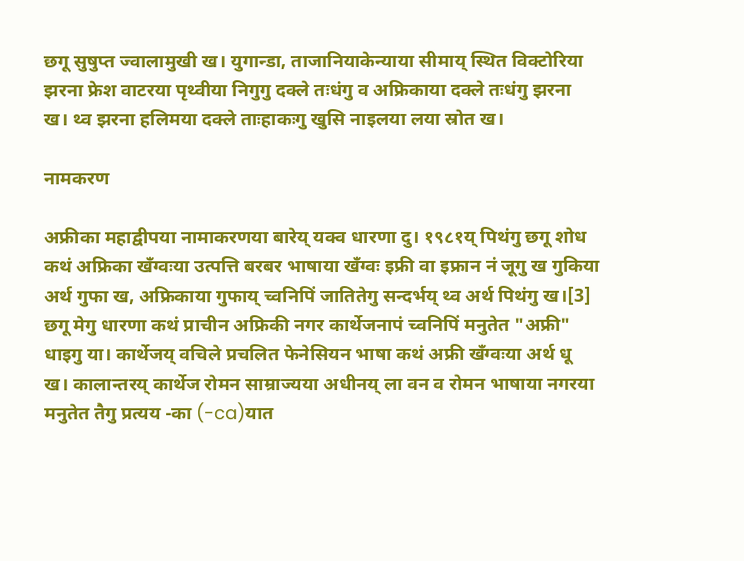छगू सुषुप्‍त ज्वालामुखी ख। युगान्डा, ताजानियाकेन्याया सीमाय् स्थित विक्‍टोरिया झरना फ्रेश वाटरया पृथ्वीया निगुगु दक्ले तःधंगु व अफ्रिकाया दक्ले तःधंगु झरना ख। थ्व झरना हलिमया दक्ले ताःहाकःगु खुसि नाइलया लया स्रोत ख।

नामकरण

अफ्रीका महाद्वीपया नामाकरणया बारेय् यक्व धारणा दु। १९८१य् पिथंगु छगू शोध कथं अफ्रिका खँग्वःया उत्पत्ति बरबर भाषाया खँग्वः इफ्री वा इफ्रान नं जूगु ख गुकिया अर्थ गुफा ख, अफ्रिकाया गुफाय् च्वनिपिं जातितेगु सन्दर्भय् थ्व अर्थ पिथंगु ख।[3] छगू मेगु धारणा कथं प्राचीन अफ्रिकी नगर कार्थेजनापं च्वनिपिं मनुतेत "अफ्री" धाइगु या। कार्थेजय् वचिले प्रचलित फेनेसियन भाषा कथं अफ्री खँग्वःया अर्थ धू ख। कालान्तरय् कार्थेज रोमन साम्राज्यया अधीनय् ला वन व रोमन भाषाया नगरया मनुतेत तैगु प्रत्यय -का (-ca)यात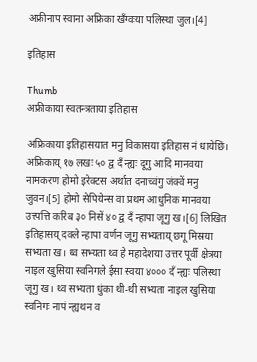अफ्रीनाप स्वाना अफ्रिका खँग्वःया पलिस्था जुल।[4]

इतिहास

Thumb
अफ्रीकाया स्वतन्त्रताया इतिहास

अफ्रिकाया इतिहासयात मनु विकासया इतिहास नं धायेछिं। अफ्रिकाय् १७ लखः ५० द्व दँ न्ह्यः दूगु आदि मानवया नामकरण होमो इरेक्टस अर्थात दनाच्वंगु जंक्वें मनु जुवन।[5] होमो सेपियेन्स वा प्रथम आधुनिक मानवया उत्त्पत्ति करिब ३० निसें ४० द्व दँ न्हापा जूगु ख।[6] लिखित इतिहासय् दक्ले न्हापा वर्णन जूगु सभ्यताय् छगू मिस्रया सभ्यता ख। थ्व सभ्यता थ्व हे महादेशया उत्तर पूर्वी क्षेत्रया नाइल खुसिया स्वनिगले ईसा स्वया ४००० दँ न्ह्यः पलिस्था जूगु ख। थ्व सभ्यता धुंका थी-थी सभ्यता नाइल खुसिया स्वनिगः नापं न्ह्यथन व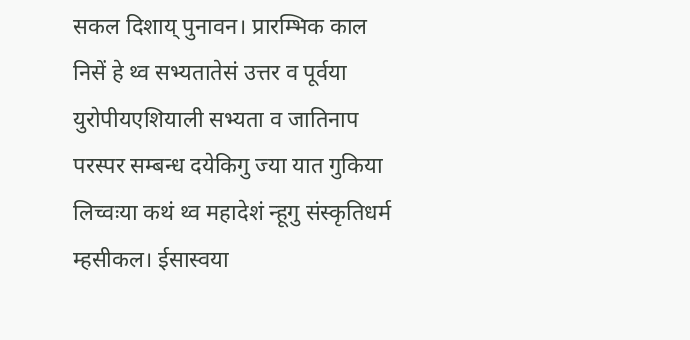सकल दिशाय् पुनावन। प्रारम्भिक काल निसें हे थ्व सभ्यतातेसं उत्तर व पूर्वया युरोपीयएशियाली सभ्यता व जातिनाप परस्पर सम्बन्ध दयेकिगु ज्या यात गुकिया लिच्वःया कथं थ्व महादेशं न्हूगु संस्कृतिधर्म म्हसीकल। ईसास्वया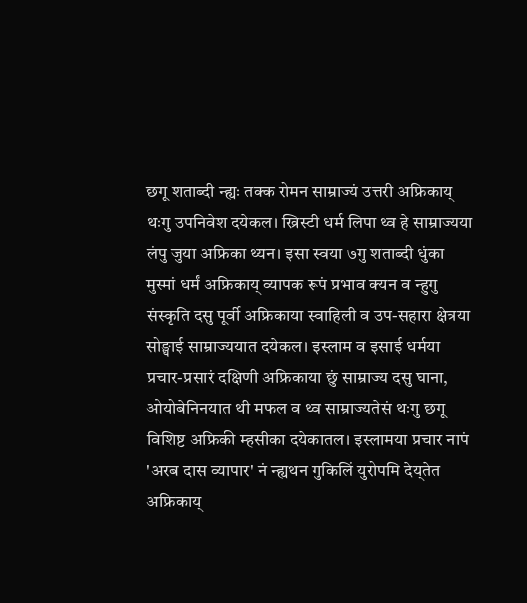छगू शताब्दी न्ह्यः तक्क रोमन साम्राज्यं उत्तरी अफ्रिकाय् थःगु उपनिवेश दयेकल। ख्रिस्टी धर्म लिपा थ्व हे साम्राज्यया लंपु जुया अफ्रिका थ्यन। इसा स्वया ७गु शताब्दी धुंका मुस्मां धर्मं अफ्रिकाय् व्यापक रूपं प्रभाव क्यन व न्हुगु संस्कृति दसु पूर्वी अफ्रिकाया स्वाहिली व उप-सहारा क्षेत्रया सोङ्घाई साम्राज्ययात दयेकल। इस्लाम व इसाई धर्मया प्रचार-प्रसारं दक्षिणी अफ्रिकाया छुं साम्राज्य दसु घाना, ओयोबेनिनयात थी मफल व थ्व साम्राज्यतेसं थःगु छगू विशिष्ट अफ्रिकी म्हसीका दयेकातल। इस्लामया प्रचार नापं 'अरब दास व्यापार' नं न्ह्यथन गुकिलिं युरोपमि देय्‌तेत अफ्रिकाय्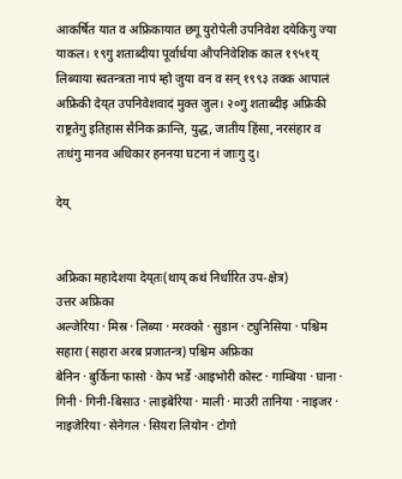आकर्षित यात व अफ्रिकायात छगू युरोपेली उपनिवेश दयेकिगु ज्या याकल। १९गु शताब्दीया पूर्वार्धया औपनिवेशिक काल १९५१य् लिब्याया स्वतन्त्रता नापं म्हो जुया वन व सन् १९९३ तक्क आपालं अफ्रिकी देय्‌त उपनिवेशवादं मुक्त जुल। २०गु शताब्दीइ अफ्रिकी राष्ट्रतेगु इतिहास सैनिक क्रान्ति, युद्ध, जातीय हिंसा, नरसंहार व तःधंगु मानव अधिकार हननया घटना नं जाःगु दु।

देय्


अफ्रिका महादेशया देय्‌तः(थाय्‌ कथं निर्धारित उप-क्षेत्र)
उत्तर अफ्रिका
अल्जेरिया · मिस्र · लिब्या · मरक्को · सुडान · ट्युनिसिया · पश्चिम सहारा (सहारा अरब प्रजातन्त्र) पश्चिम अफ्रिका
बेनिन · बुर्किना फासो · केप भर्डे ·आइभोरी कोस्ट · गाम्बिया · घाना · गिनी · गिनी-बिसाउ · लाइबेरिया · माली · माउरी तानिया · नाइजर · नाइजेरिया · सेनेगल · सियरा लियोन · टोगो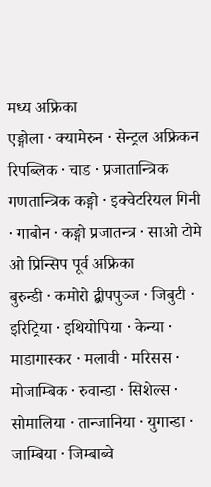मध्य अफ्रिका
एङ्गोला · क्यामेरुन · सेन्ट्रल अफ्रिकन रिपब्लिक · चाड · प्रजातान्त्रिक गणतान्त्रिक कङ्गो · इक्वेटरियल गिनी · गाबोन · कङ्गो प्रजातन्त्र · साओ टोमे ओ प्रिन्सिप पूर्व अफ्रिका
बुरुन्डी · कमोरो द्बीपपुञ्ज · जिबुटी · इरिट्रिया · इथियोपिया · केन्या · माडागास्कर · मलावी · मरिसस · मोजाम्बिक · रुवान्डा · सिशेल्स · सोमालिया · तान्जानिया · युगान्डा · जाम्बिया · जिम्बाब्वे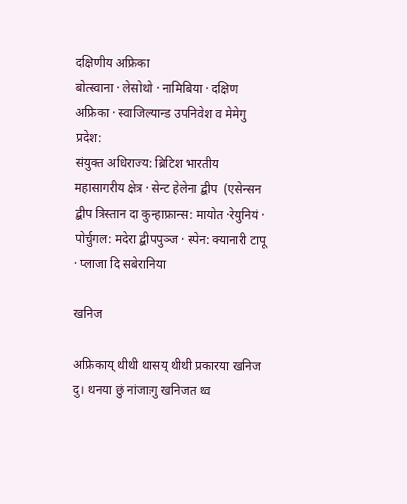दक्षिणीय अफ्रिका
बोत्स्वाना · लेसोथो · नामिबिया · दक्षिण अफ्रिका · स्वाजिल्यान्ड उपनिवेश व मेमेगु प्रदेश:
संयुक्त अधिराज्य: ब्रिटिश भारतीय महासागरीय क्षेत्र · सेन्ट हेलेना द्बीप  (एसेन्सन द्बीप त्रिस्तान दा कुन्हाफ्रान्स: मायोत ·रेयुनियं · पोर्चुगल: मदेरा द्बीपपुञ्ज · स्पेन: क्यानारी टापू · प्लाजा दि सबेरानिया

खनिज

अफ्रिकाय् थीथी थासय् थीथी प्रकारया खनिज दु। थनया छुं नांजाःगु खनिजत थ्व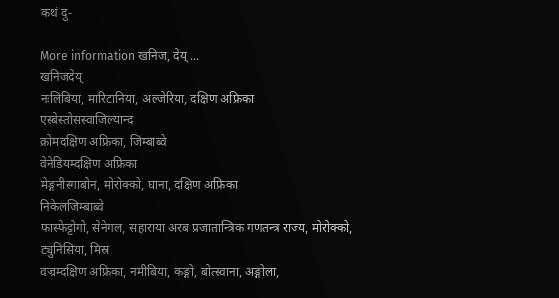कथं दु-

More information खनिज, देय् ...
खनिजदेय्
नःलिबिया, मारिटानिया, अल्जेरिया, दक्षिण अफ्रिका
एस्बेस्तोसस्वाजिल्यान्द
क्रोमदक्षिण अफ्रिका, जिम्बाब्वे
वेनेडियम्दक्षिण अफ्रिका
मेङ्गनीस्गाबोन, मोरोक्को, घाना, दक्षिण अफ्रिका
निकेलजिम्बाब्वे
फास्फेट्टोगो, सेनेगल, सहाराया अरब प्रजातान्त्रिक गणतन्त्र राज्य, मोरोक्को, ट्युनिसिया, मिस्र
वज्रम्दक्षिण अफ्रिका, नमीबिया, कङ्गो, बोत्स्वाना, अङ्गोला,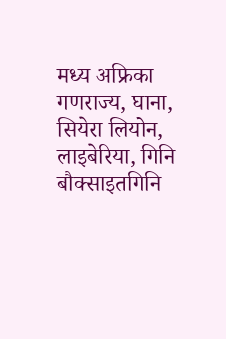मध्य अफ्रिका गणराज्य, घाना, सियेरा लियोन, लाइबेरिया, गिनि
बौक्साइतगिनि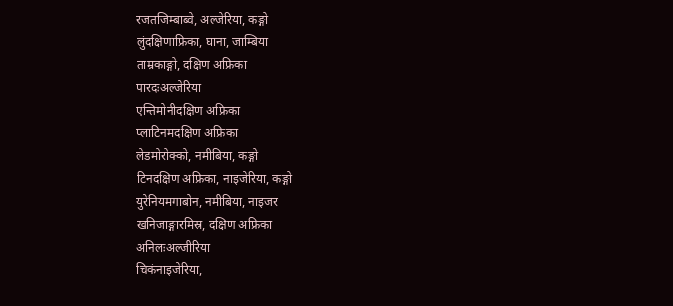रजतजिम्बाब्वे, अल्जेरिया, कङ्गो
लुंदक्षिणाफ्रिका, घाना, जाम्बिया
ताम्रकाङ्गो, दक्षिण अफ्रिका
पारदःअल्जेरिया
एन्तिमोनीदक्षिण अफ्रिका
प्लाटिनमदक्षिण अफ्रिका
लेडमोरोक्को, नमीबिया, कङ्गो
टिनदक्षिण अफ्रिका, नाइजेरिया, कङ्गो
युरेनियमगाबोन, नमीबिया, नाइजर
खनिजाङ्गारमिस्र, दक्षिण अफ्रिका
अनिलःअल्जीरिया
चिकंनाइजेरिया,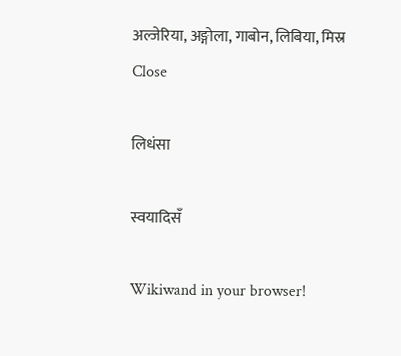अल्जेरिया, अङ्गोला, गाबोन, लिबिया, मिस्र
Close

लिधंसा

स्वयादिसँ

Wikiwand in your browser!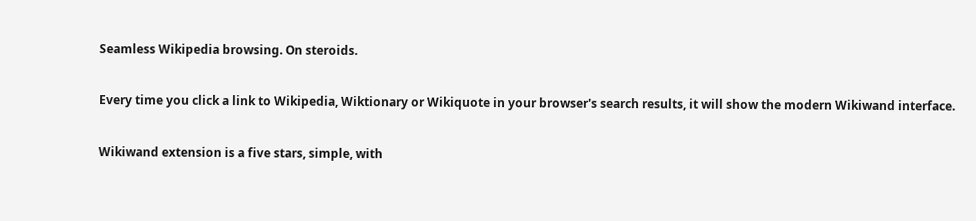Seamless Wikipedia browsing. On steroids.

Every time you click a link to Wikipedia, Wiktionary or Wikiquote in your browser's search results, it will show the modern Wikiwand interface.

Wikiwand extension is a five stars, simple, with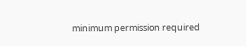minimum permission required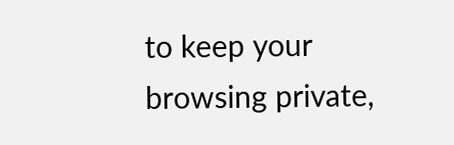to keep your browsing private,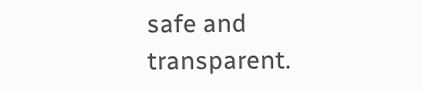safe and transparent.